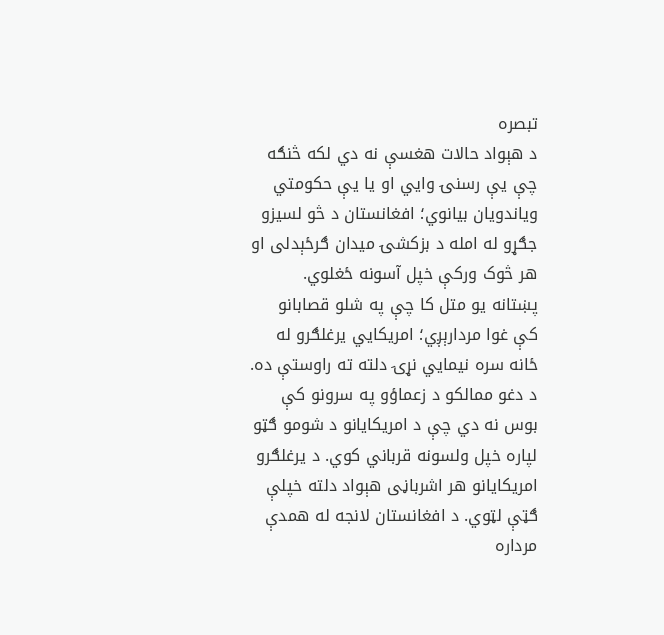تبصره
د هېواد حالات هغسې نه دي لکه څنګه چې یې رسنۍ وایي او یا یې حکومتي ویاندویان بیانوي؛ افغانستان د څو لسیزو جګړو له امله د بزکشۍ میدان ګرځېدلی او هر څوک ورکې خپل آسونه ځغلوي.
پښتانه یو متل کا چې په شلو قصابانو کې غوا مردارېږي؛ امریکایي یرغلګرو له ځانه سره نیمایي نړۍ دلته ته راوستې ده. د دغو ممالکو د زعماؤو په سرونو کې بوس نه دي چې د امریکایانو د شومو ګټو لپاره خپل ولسونه قرباني کوي. د یرغلګرو امریکایانو هر اشرباڼی هېواد دلته خپلې ګټې لټوي. د افغانستان لانجه له همدې مرداره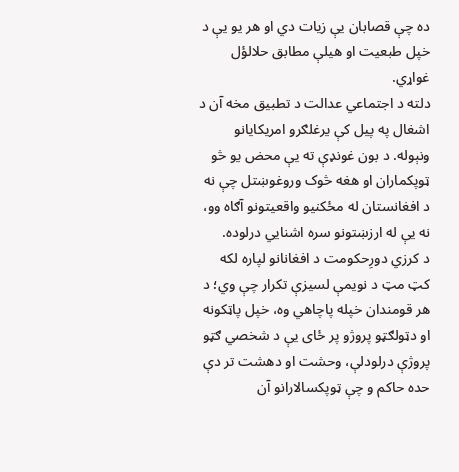ده چې قصابان یې زیات دي او هر یو یې د خپل طبعیت او هیلې مطابق حلالؤل غواړي.
دلته د اجتماعي عدالت د تطبیق مخه آن د اشغال په پیل کې یرغلګرو امریکایانو ونېوله. د بون غونډې ته یې محض یو څو ټوپکماران او هغه څوک وروغوښتل چې نه د افغانستان له مځکنیو واقعیتونو آګاه وو، نه یې له ارزښتونو سره اشنایي درلوده.
د کرزي دورِحکومت د افغانانو لپاره لکه کټ مټ د نویمې لسیزې تکرار چې وي؛ د هر قومندان خپله پاچاهي وه، خپل پاټکونه او دټولګټو پروژو پر ځای یې د شخصي ګټو پروژې درلودلې، وحشت او دهشت تر دې حده حاکم و چې ټوپکسالارانو آن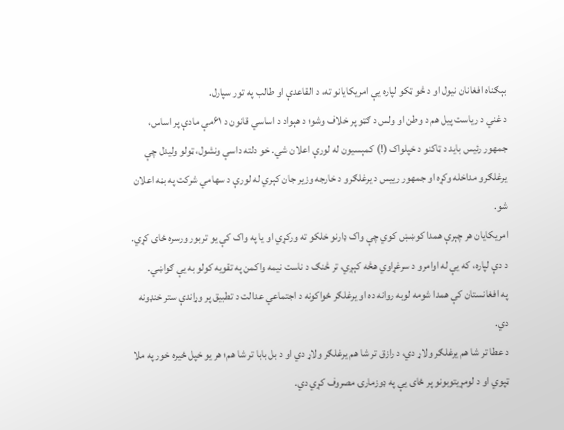بېګناه افغانان نیول او د څو ټکو لپاره یې امریکایانو ته، د القاعدې او طالب په تور سپارل.
د غني د ریاست پیل هم د وطن او ولس د ګټو پر خلاف وشو؛ د هېواد د اساسي قانون د ۶۱مې مادې پر اساس، جمهور رئیس باید د ټاکنو د خپلواک (!) کمېسیون له لورې اعلان شي. خو دلته داسې ونشول، ټولو ولیدل چې یرغلګرو مداخله وکړه او جمهور ريیس د یرغلګرو د خارجه وزیر جان کېري له لورې د سهامي شرکت په بڼه اعلان شو.
امریکایان هر چېرې همدا کوښښ کوي چې واک ډارنو خلکو ته ورکړي او یا په واک کې یو تربور ورسره ځای کړي. د دې لپاره، که یې له اوامرو د سرغړاوي هڅه کېږي، تر څنګ د ناست نیمه واکمن په تقویه کولو به یې ګواښي.
په افغانستان کې همدا شومه لوبه روانه ده او یرغلګر ځواکونه د اجتماعي عدالت د تطبیق پر وړاندې ستر خنډونه دي.
د عطا تر شا هم یرغلګر ولاړ دي، د رازق تر شا هم یرغلګر ولاړ دي او د بل بابا تر شا هم؛ هر یو خپل ځیره خور په ملا ټپوي او د لومړیتوبونو پر ځای یې په ډوزمارۍ مصروف کړي دي.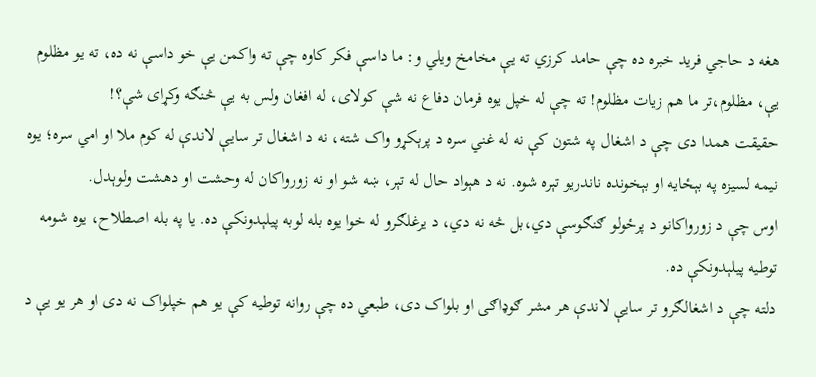هغه د حاجي فرید خبره ده چې حامد کرزي ته یې مخامخ ویلي و: ما داسې فکر کاوه چې ته واکمن یې خو داسې نه ده، ته یو مظلوم یې، مظلوم،تر ما هم زیات مظلوم! ته چې له خپل یوه فرمان دفاع نه شې کولای، له افغان ولس به یې څنګه وکړای شې؟!
حقیقت همدا دی چې د اشغال په شتون کې نه له غني سره د پرېکړو واک شته، نه د اشغال تر سایې لاندې له کوم ملا او امي سره؛ یوه نیمه لسیزه په بېځایه او بېخونده ناندریو تېره شوه. نه د هېواد حال له تېر، ښه شو او نه زورواکان له وحشت او دهشت ولوېدل.
اوس چې د زورواکانو د پرځولو ګنګوسې دي،بل څه نه دي، د یرغلګرو له خوا یوه بله لوبه پیلېدونکې ده. یا په بله اصطلاح، یوه شومه توطیه پیلېدونکې ده.
دلته چې د اشغالګرو تر سایې لاندې هر مشر ګوډاګی او بلواک دی، طبعي ده چې روانه توطیه کې یو هم خپلواک نه دی او هر یو یې د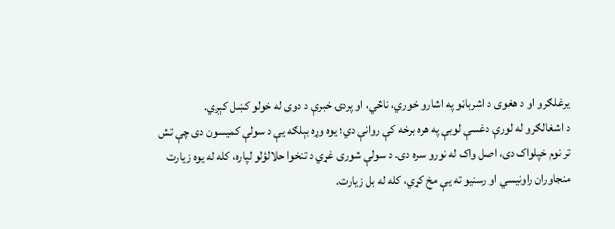یرغلګرو او د هغوی د اشرباڼو په اشارو خوري، ناڅي، او پردۍ خبرې د دوی له خولو کښل کېږي.
د اشغالګرو له لورې دغسې لوبې په هره برخه کې روانې دي؛ یوه وړه بېلګه یې د سولې کمیسون دی چې تش تر نوم خپلواک دی، اصل واک له نورو سره دی. د سولې شوری غړي د تنخوا حلالؤلو لپاره، کله له یوه زیارت منجاوران راونیسي او رسنیو ته یې مخ کړي، کله له بل زیارت.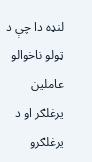لنډه دا چې د ټولو ناخوالو عاملین یرغلګر او د یرغلګرو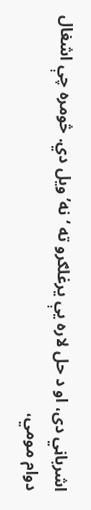اشرباڼي دی، او د حل لاره یې یرغلګرو ته ‘نه’ ویل دي. څومره چې اشغال دوام مومي،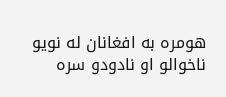هومره به افغانان له نویو ناخوالو او نادودو سره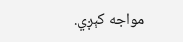مواجه کېږي.